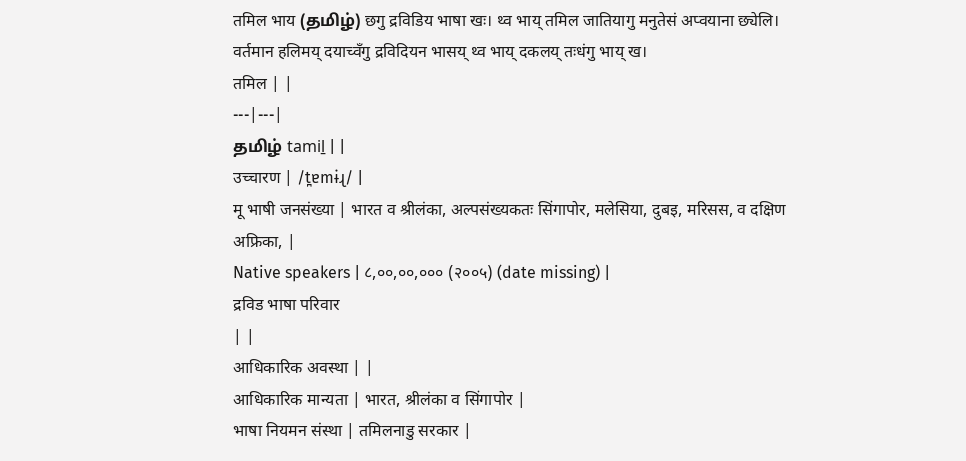तमिल भाय (தமிழ்) छगु द्रविडिय भाषा खः। थ्व भाय् तमिल जातियागु मनुतेसं अप्वयाना छ्येलि। वर्तमान हलिमय् दयाच्वँगु द्रविदियन भासय् थ्व भाय् दकलय् तःधंगु भाय् ख।
तमिल | |
---|---|
தமிழ் tamiḻ | |
उच्चारण | /t̪ɐmɨɻ/ |
मू भाषी जनसंख्या | भारत व श्रीलंका, अल्पसंख्यकतः सिंगापोर, मलेसिया, दुबइ, मरिसस, व दक्षिण अफ्रिका, |
Native speakers | ८,००,००,००० (२००५) (date missing) |
द्रविड भाषा परिवार
| |
आधिकारिक अवस्था | |
आधिकारिक मान्यता | भारत, श्रीलंका व सिंगापोर |
भाषा नियमन संस्था | तमिलनाडु सरकार |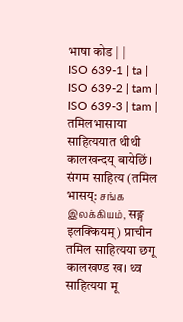भाषा कोड | |
ISO 639-1 | ta |
ISO 639-2 | tam |
ISO 639-3 | tam |
तमिलभासाया साहित्ययात थीथी कालखन्दय् बायेछिं।
संगम साहित्य (तमिल भासय्: சங்க இலக்கியம், सङ्ग इलक्कियम्) प्राचीन तमिल साहित्यया छगू कालखण्ड ख। थ्व साहित्यया मू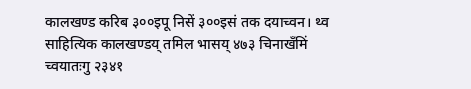कालखण्ड करिब ३००इपू निसें ३००इसं तक दयाच्वन। थ्व साहित्यिक कालखण्डय् तमिल भासय् ४७३ चिनाखँमिं च्वयातःगु २३४१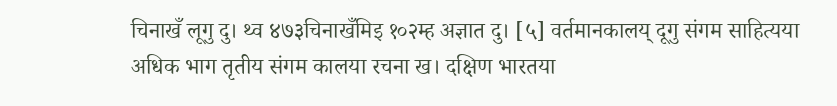चिनाखँ लूगु दु। थ्व ४७३चिनाखँमिइ १०२म्ह अज्ञात दु। [५] वर्तमानकालय् दूगु संगम साहित्यया अधिक भाग तृतीय संगम कालया रचना ख। दक्षिण भारतया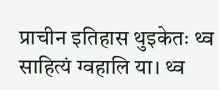प्राचीन इतिहास थुइकेतः थ्व साहित्यं ग्वहालि या। थ्व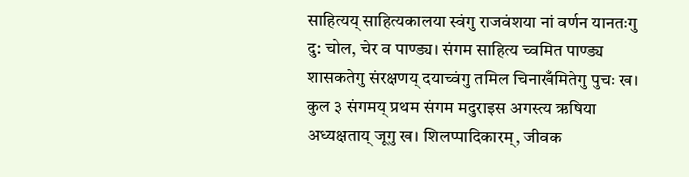साहित्यय् साहित्यकालया स्वंगु राजवंशया नां वर्णन यानतःगु दु: चोल, चेर व पाण्ड्य। संगम साहित्य च्वमित पाण्ड्य शासकतेगु संरक्षणय् दयाच्वंगु तमिल चिनाखँमितेगु पुचः ख। कुल ३ संगमय् प्रथम संगम मदुराइस अगस्त्य ऋषिया अध्यक्षताय् जूगु ख। शिलप्पादिकारम्, जीवक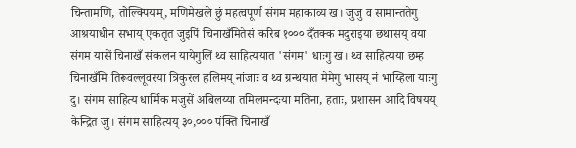चिन्तामणि, तोल्क्पियम्, मणिमेखले छुं महत्वपूर्ण संगम महाकाव्य ख। जुजु व सामान्ततेगु आश्रयाधीन सभाय् एकतृत जुइपिं चिनाखँमितेसं करिब १००० दँतक्क मदुराइया छथासय् वया संगम यासें चिनाखँ संकलन यायेगुलिं थ्व साहित्ययात 'संगम' धाःगु ख। थ्व साहित्यया छम्ह चिनाखँमि तिरूवल्लूवरया त्रिकुरल हलिमय् नांजाः व थ्व ग्रन्थयात मेमेगु भासय् नं भाय्हिला याःगु दु। संगम साहित्य धार्मिक मजुसें अबिलय्या तमिलमन्दःया मतिना, हताः, प्रशासन आदि विषयय् केन्द्रित जु। संगम साहित्यय् ३०,००० पंक्ति चिनाखँ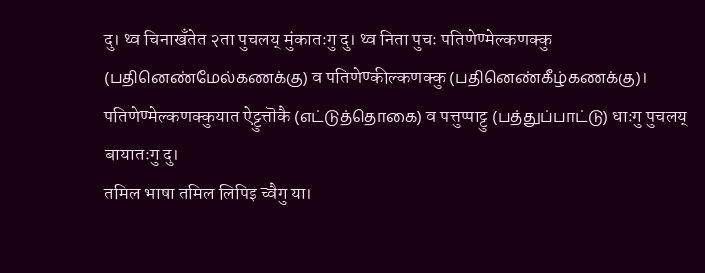दु। थ्व चिनाखँतेत २ता पुचलय् मुंकातःगु दु। थ्व निता पुचः पतिणेण्मेल्कणक्कु (பதினெண்மேல்கணக்கு) व पतिणेण्कील्कणक्कु (பதினெண்கீழ்கணக்கு)। पतिणेण्मेल्कणक्कुयात ऐट्टुत्तॊकै (எட்டுத்தொகை) व पत्तुप्पाट्टु (பத்துப்பாட்டு) धाःगु पुचलय् बायातःगु दु।
तमिल भाषा तमिल लिपिइ च्वैगु या।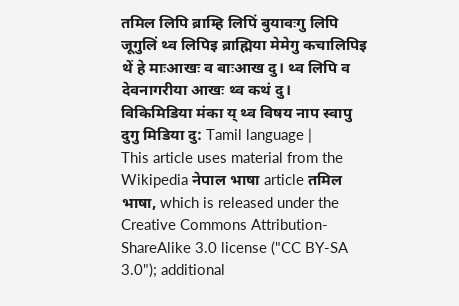तमिल लिपि ब्राम्हि लिपिं बुयावःगु लिपि जूगुलिं थ्व लिपिइ ब्राह्मिया मेमेगु कचालिपिइ थें हे माःआखः व बाःआख दु। थ्व लिपि व देवनागरीया आखः थ्व कथं दु।
विकिमिडिया मंका य् थ्व विषय नाप स्वापु दुगु मिडिया दु: Tamil language |
This article uses material from the Wikipedia नेपाल भाषा article तमिल भाषा, which is released under the Creative Commons Attribution-ShareAlike 3.0 license ("CC BY-SA 3.0"); additional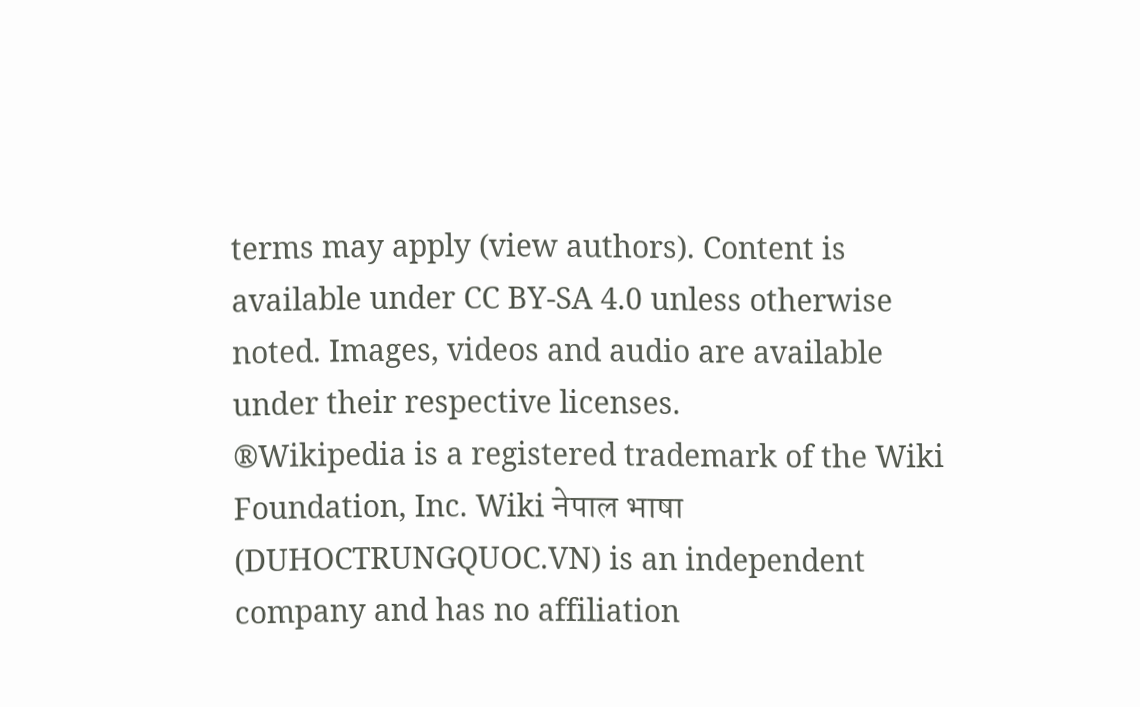terms may apply (view authors). Content is available under CC BY-SA 4.0 unless otherwise noted. Images, videos and audio are available under their respective licenses.
®Wikipedia is a registered trademark of the Wiki Foundation, Inc. Wiki नेपाल भाषा (DUHOCTRUNGQUOC.VN) is an independent company and has no affiliation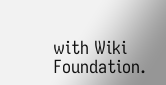with Wiki Foundation.